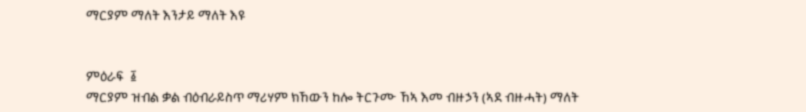ማርያም ማለት እንታይ ማለት እዩ


ምዕራፍ  ፩
ማርያም ዝብል ቃል ብዕብራይስጥ ማሪሃም ክኸውን ከሎ ትርጉሙ ኸኣ እመ ብዙኃን (ኣደ ብዙሓት) ማለት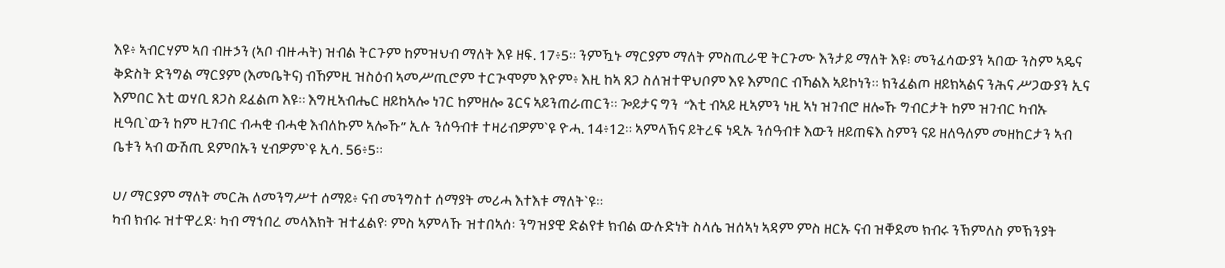እዩ፥ ኣብርሃም ኣበ ብዙኃን (ኣቦ ብዙሓት) ዝብል ትርጉም ከምዝህብ ማለት እዩ ዘፍ. 17፥5። ንምዃኑ ማርያም ማለት ምስጢራዊ ትርጉሙ እንታይ ማለት እዩ፧ መንፈሳውያን ኣበው ንስም ኣዴና ቅድስት ድንግል ማርያም (እመቤትና) ብኸምዚ ዝስዕብ ኣመሥጢሮም ተርጒሞም እዮም፥ እዚ ከኣ ጸጋ ስለዝተዋህቦም እዩ እምበር ብኻልእ ኣይኮነን። ክንፈልጦ ዘይክኣልና ንሕና ሥጋውያን ኢና እምበር እቲ ወሃቢ ጸጋስ ይፈልጦ እዩ። እግዚኣብሔር ዘይከኣሎ ነገር ከምዘሎ ጌርና ኣይንጠራጠርን። ጐይታና ግን  “እቲ ብኣይ ዚኣምን ነዚ ኣነ ዝገብሮ ዘሎኹ ግብርታት ከም ዝገብር ካብኡ ዚዓቢ`ውን ከም ዚገብር ብሓቂ ብሓቂ እብለኩም ኣሎኹ” ኢሉ ንሰዓብቱ ተዛሪብዎም`ዩ ዮሓ. 14፥12። ኣምላኽና ይትረፍ ነዲኡ ንሰዓብቱ እውን ዘይጠፍእ ስምን ናይ ዘለዓለም መዘከርታን ኣብ ቤቱን ኣብ ውሽጢ ደምበኡን ሂብዎም`ዩ ኢሳ. 56፥5።

ሀ/ ማርያም ማለት መርሕ ለመንግሥተ ሰማይ፥ ናብ መንግስተ ሰማያት መሪሓ እተእቱ ማለት`ዩ።
ካብ ክብሩ ዝተዋረደ፡ ካብ ማኀበረ መላእክት ዝተፈልየ፡ ምስ ኣምላኹ ዝተበኣሰ፡ ንግዝያዊ ድልየቱ ክብል ውሉድነት ስላሴ ዝሰኣነ ኣዳም ምስ ዘርኡ ናብ ዝቐደመ ክብሩ ንኽምለስ ምኽንያት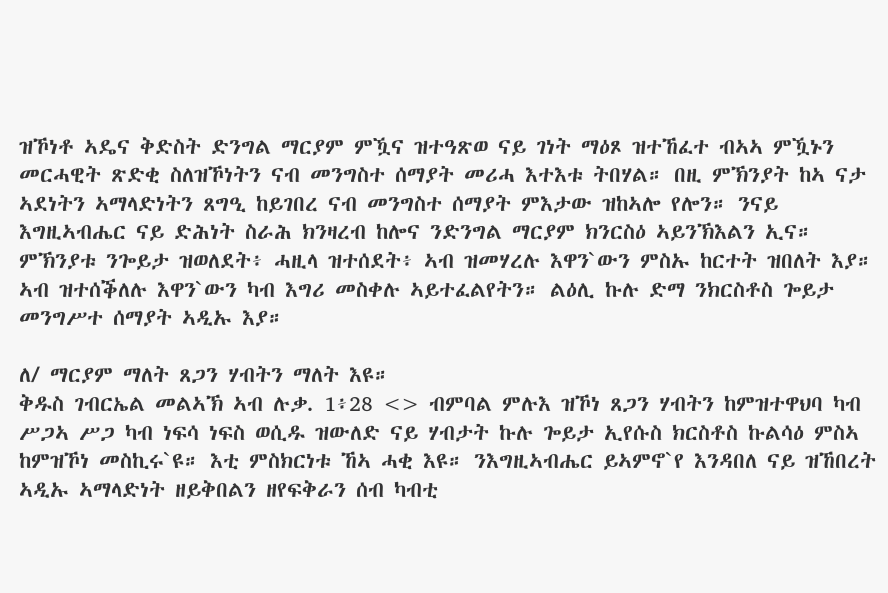ዝኾነቶ ኣዴና ቅድስት ድንግል ማርያም ምዃና ዝተዓጽወ ናይ ገነት ማዕጾ ዝተኸፈተ ብኣኣ ምዃኑን መርሓዊት ጽድቂ ስለዝኾነትን ናብ መንግስተ ሰማያት መሪሓ እተእቱ ትበሃል። በዚ ምኽንያት ከኣ ናታ ኣደነትን ኣማላድነትን ጸግዒ ከይገበረ ናብ መንግስተ ሰማያት ምእታው ዝከኣሎ የሎን። ንናይ እግዚኣብሔር ናይ ድሕነት ስራሕ ክንዛረብ ከሎና ንድንግል ማርያም ክንርስዕ ኣይንኽእልን ኢና። ምኽንያቱ ንጐይታ ዝወለደት፥ ሓዚላ ዝተሰደት፥ ኣብ ዝመሃረሉ እዋን`ውን ምስኡ ከርተት ዝበለት እያ። ኣብ ዝተሰቕለሉ እዋን`ውን ካብ እግሪ መስቀሉ ኣይተፈልየትን። ልዕሊ ኩሉ ድማ ንክርስቶስ ጐይታ መንግሥተ ሰማያት ኣዲኡ እያ።

ለ/ ማርያም ማለት ጸጋን ሃብትን ማለት እዩ።
ቅዱስ ገብርኤል መልኣኽ ኣብ ሉቃ. 1፥28 <> ብምባል ምሉእ ዝኾነ ጸጋን ሃብትን ከምዝተዋህባ ካብ ሥጋኣ ሥጋ ካብ ነፍሳ ነፍስ ወሲዱ ዝውለድ ናይ ሃብታት ኩሉ ጐይታ ኢየሱስ ክርስቶስ ኩልሳዕ ምስኣ ከምዝኾነ መስኪሩ`ዩ። እቲ ምስክርነቱ ኸኣ ሓቂ እዩ። ንእግዚኣብሔር ይኣምኖ`የ እንዳበለ ናይ ዝኸበረት ኣዲኡ ኣማላድነት ዘይቅበልን ዘየፍቅራን ሰብ ካብቲ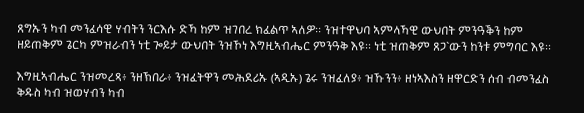ጸግኡን ካብ መንፈሳዊ ሃብትን ንርእሱ ድኻ ከም ዝገበረ ክፈልጥ ኣለዎ። ንዝተዋህባ ኣምላኻዊ ውህበት ምንዓቕን ከም ዘይጠቅም ጌርካ ምዝራብን ነቲ ጐይታ ውህበት ንዝኾነ እግዚኣብሔር ምንዓቅ እዩ። ነቲ ዝጠቅም ጸጋ`ውን ከንቱ ምግባር እዩ።

እግዚኣብሔር ንዝመረጻ፥ ንዘኽበራ፥ ንዝፈትዋን መሕደሪኡ (ኣዲኡ) ጌሩ ንዝፈለያ፥ ዝኹንን፥ ዘነኣእስን ዘዋርድን ሰብ ብመንፈስ ቅዱስ ካብ ዝወሃብን ካብ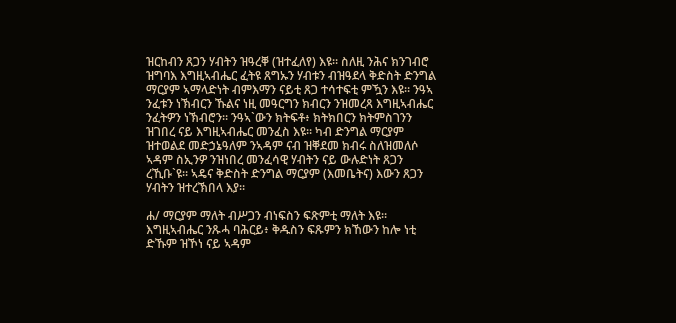ዝርከብን ጸጋን ሃብትን ዝዓረቐ (ዝተፈለየ) እዩ። ስለዚ ንሕና ክንገብሮ ዝግባእ እግዚኣብሔር ፈትዩ ጸግኡን ሃብቱን ብዝዓደላ ቅድስት ድንግል ማርያም ኣማላድነት ብምእማን ናይቲ ጸጋ ተሳተፍቲ ምዃን እዩ። ንዓኣ ንፈቱን ነኽብርን ኹልና ነዚ መዓርግን ክብርን ንዝመረጻ እግዚኣብሔር ንፈትዎን ነኽብሮን። ንዓኣ`ውን ክትፍቶ፥ ክትክበርን ክትምስገንን ዝገበረ ናይ እግዚኣብሔር መንፈስ እዩ። ካብ ድንግል ማርያም ዝተወልደ መድኃኔዓለም ንኣዳም ናብ ዝቐደመ ክብሩ ስለዝመለሶ ኣዳም ስኢንዎ ንዝነበረ መንፈሳዊ ሃብትን ናይ ውሉድነት ጸጋን ረኺቡ`ዩ። ኣዴና ቅድስት ድንግል ማርያም (እመቤትና) እውን ጸጋን ሃብትን ዝተረኽበላ እያ።

ሐ/ ማርያም ማለት ብሥጋን ብነፍስን ፍጽምቲ ማለት እዩ።
እግዚኣብሔር ንጹሓ ባሕርይ፥ ቅዱስን ፍጹምን ክኸውን ከሎ ነቲ ድኹም ዝኾነ ናይ ኣዳም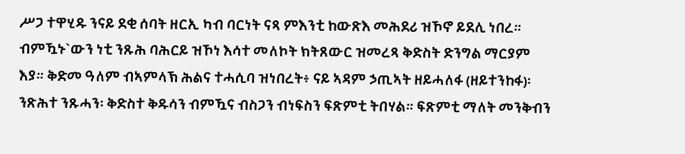ሥጋ ተዋሂዱ ንናይ ደቂ ሰባት ዘርኢ ካብ ባርነት ናጻ ምእንቲ ከውጽእ መሕደሪ ዝኾኖ ይደሊ ነበረ። ብምዃኑ`ውን ነቲ ንጹሕ ባሕርይ ዝኾነ እሳተ መለኮት ክትጸውር ዝመረጻ ቅድስት ድንግል ማርያም እያ። ቅድመ ዓለም ብኣምላኽ ሕልና ተሓሲባ ዝነበረት፥ ናይ ኣዳም ኃጢኣት ዘይሓለፋ (ዘይተንከፋ)፡ ንጽሕተ ንጹሓን፡ ቅድስተ ቅዱሳን ብምዃና ብስጋን ብነፍስን ፍጽምቲ ትበሃል። ፍጽምቲ ማለት መንቅብን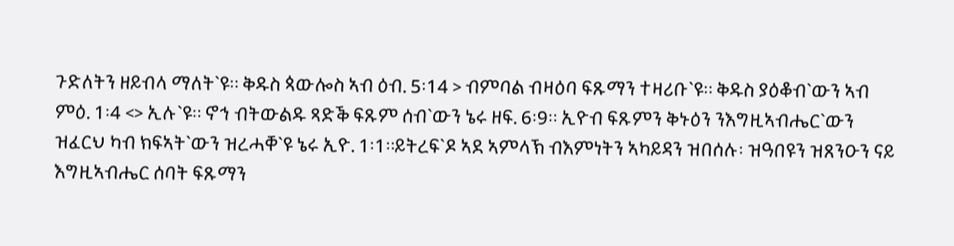ጉድለትን ዘይብላ ማለት`ዩ። ቅዱስ ጳውሎስ ኣብ ዕብ. 5፡14 > ብምባል ብዛዕባ ፍጹማን ተዛሪቡ`ዩ። ቅዱስ ያዕቆብ`ውን ኣብ ምዕ. 1፡4 <> ኢሉ`ዩ። ኖኅ ብትውልዱ ጻድቕ ፍጹም ሰብ`ውን ኔሩ ዘፍ. 6፡9። ኢዮብ ፍጹምን ቅኑዕን ንእግዚኣብሔር`ውን ዝፈርህ ካብ ክፍኣት`ውን ዝረሓቐ`ዩ ኔሩ ኢዮ. 1፡1።ይትረፍ`ዶ ኣደ ኣምላኽ ብእምነትን ኣካይዳን ዝበሰሉ፡ ዝዓበዩን ዝጸንዑን ናይ እግዚኣብሔር ሰባት ፍጹማን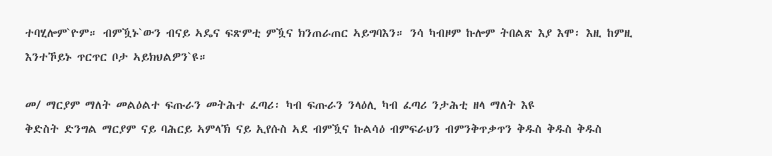ተባሂሎም`ዮም። ብምዃኑ`ውን ብናይ ኣዴና ፍጽምቲ ምዃና ክንጠራጠር ኣይግባእን። ንሳ ካብዞም ኩሎም ትበልጽ እያ እሞ፡ እዚ ከምዚ እንተኾይኑ ጥርጥር ቦታ ኣይክህልዎን`ዩ።

መ/ ማርያም ማለት መልዕልተ ፍጡራን መትሕተ ፈጣሪ፡ ካብ ፍጡራን ንላዕሊ ካብ ፈጣሪ ንታሕቲ ዘላ ማለት እዩ
ቅድስት ድንግል ማርያም ናይ ባሕርይ ኣምላኽ ናይ ኢየሱስ ኣደ ብምዃና ኩልሳዕ ብምፍራህን ብምንቅጥቃጥን ቅዱስ ቅዱስ ቅዱስ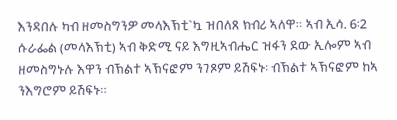እንዳበሉ ካብ ዘመስግንዎ መላእኽቲ`ኳ ዝበለጸ ክብሪ ኣለዋ። ኣብ ኢሳ. 6፡2 ሱራፌል (መላእኽቲ) ኣብ ቅድሚ ናይ እግዚኣብሔር ዝፋን ደው ኢሎም ኣብ ዘመስግኑሉ እዋን ብኽልተ ኣኽናፎም ንገጾም ይሽፍኑ፡ ብኽልተ ኣኽናፎም ከኣ ንእግሮም ይሽፍኑ።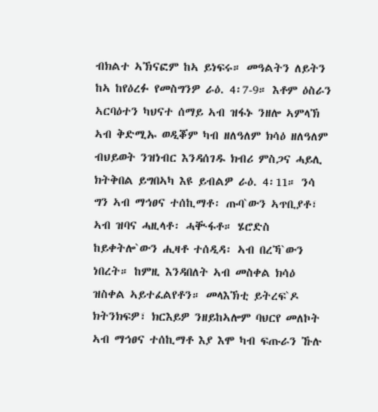ብክልተ ኣኽናፎም ከኣ ይነፍሩ። መዓልትን ለይትን ከኣ ከየዕረፉ የመስግንዎ ራዕ. 4፡7-9። እቶም ዕስራን ኣርባዕተን ካህናተ ሰማይ ኣብ ዝፋኑ ንዘሎ ኣምላኽ ኣብ ቅድሚኡ ወዲቖም ካብ ዘለዓለም ክሳዕ ዘለዓለም ብህይወት ንዝነብር እንዳሰገዱ ክብሪ ምስጋና ሓይሊ ክትቅበል ይግበኣካ እዩ ይብልዎ ራዕ. 4፡11። ንሳ ግን ኣብ ማኅፀና ተሰኪማቶ፡ ጡባ`ውን ኣጥቢያቶ፣ ኣብ ዝባና ሓዚላቶ፡ ሓቚፋቶ። ሄሮድስ ከይቀትሎ`ውን ሒዛቶ ተሰዲዳ፡ ኣብ በረኻ`ውን ነበረት። ከምዚ እንዳበለት ኣብ መስቀል ክሳዕ ዝስቀል ኣይተፈልየቶን። መላእኽቲ ይትረፍ`ዶ ክትንክፍዎ፣ ክርእይዎ ንዘይከኣሎም ባህርየ መለኮት ኣብ ማኅፀና ተሰኪማቶ እያ እሞ ካብ ፍጡራን ኹሉ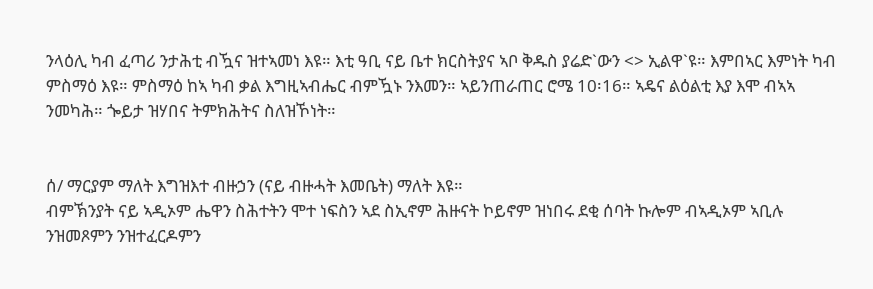ንላዕሊ ካብ ፈጣሪ ንታሕቲ ብዃና ዝተኣመነ እዩ። እቲ ዓቢ ናይ ቤተ ክርስትያና ኣቦ ቅዱስ ያሬድ`ውን <> ኢልዋ`ዩ። እምበኣር እምነት ካብ ምስማዕ እዩ። ምስማዕ ከኣ ካብ ቃል እግዚኣብሔር ብምዃኑ ንእመን። ኣይንጠራጠር ሮሜ 10፡16። ኣዴና ልዕልቲ እያ እሞ ብኣኣ ንመካሕ። ጐይታ ዝሃበና ትምክሕትና ስለዝኾነት።


ሰ/ ማርያም ማለት እግዝእተ ብዙኃን (ናይ ብዙሓት እመቤት) ማለት እዩ።
ብምኽንያት ናይ ኣዲኦም ሔዋን ስሕተትን ሞተ ነፍስን ኣደ ስኢኖም ሕዙናት ኮይኖም ዝነበሩ ደቂ ሰባት ኩሎም ብኣዲኦም ኣቢሉ ንዝመጾምን ንዝተፈርዶምን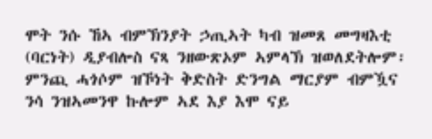ሞት ንሱ ኸኣ ብምኽንያት ኃጢኣት ካብ ዝመጸ መግዛእቲ (ባርነት) ዲያብሎስ ናጻ ንዘውጽኦም ኣምላኽ ዝወለደትሎም፡ ምንጪ ሓጎሶም ዝኾነት ቅድስት ድንግል ማርያም ብምዃና ንሳ ንዝኣመንዋ ኩሎም ኣደ እያ እሞ ናይ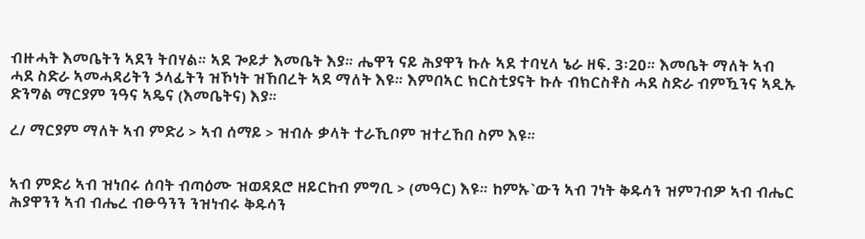ብዙሓት እመቤትን ኣደን ትበሃል። ኣደ ጐይታ እመቤት እያ። ሔዋን ናይ ሕያዋን ኩሉ ኣደ ተባሂላ ኔራ ዘፍ. 3፡20። እመቤት ማለት ኣብ ሓደ ስድራ ኣመሓዳሪትን ኃላፊትን ዝኾነት ዝኸበረት ኣደ ማለት እዩ። እምበኣር ክርስቲያናት ኩሉ ብክርስቶስ ሓደ ስድራ ብምዃንና ኣዲኡ ድንግል ማርያም ንዓና ኣዴና (እመቤትና) እያ።

ረ/ ማርያም ማለት ኣብ ምድሪ > ኣብ ሰማይ > ዝብሉ ቃላት ተራኺቦም ዝተረኸበ ስም እዩ።


ኣብ ምድሪ ኣብ ዝነበሩ ሰባት ብጣዕሙ ዝወዳደሮ ዘይርከብ ምግቢ > (መዓር) እዩ። ከምኡ`ውን ኣብ ገነት ቅዱሳን ዝምገብዎ ኣብ ብሔር ሕያዋንን ኣብ ብሔረ ብፁዓንን ንዝነብሩ ቅዱሳን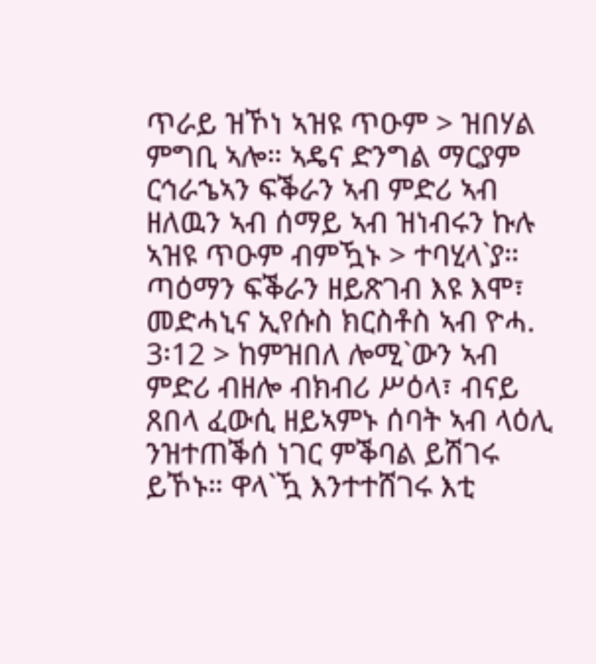ጥራይ ዝኾነ ኣዝዩ ጥዑም > ዝበሃል ምግቢ ኣሎ። ኣዴና ድንግል ማርያም ርኅራኄኣን ፍቕራን ኣብ ምድሪ ኣብ ዘለዉን ኣብ ሰማይ ኣብ ዝነብሩን ኩሉ ኣዝዩ ጥዑም ብምዃኑ > ተባሂላ`ያ። ጣዕማን ፍቕራን ዘይጽገብ እዩ እሞ፣ መድሓኒና ኢየሱስ ክርስቶስ ኣብ ዮሓ. 3፡12 > ከምዝበለ ሎሚ`ውን ኣብ ምድሪ ብዘሎ ብክብሪ ሥዕላ፣ ብናይ ጸበላ ፈውሲ ዘይኣምኑ ሰባት ኣብ ላዕሊ ንዝተጠቕሰ ነገር ምቕባል ይሽገሩ ይኾኑ። ዋላ`ዃ እንተተሸገሩ እቲ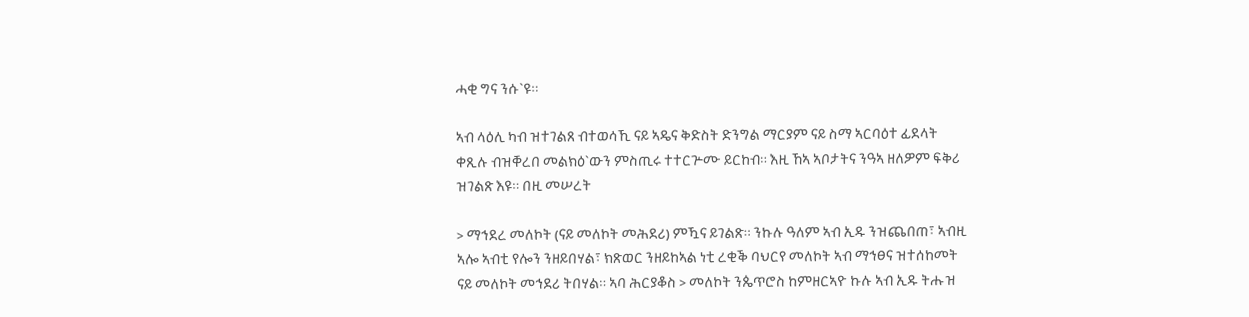ሓቂ ግና ንሱ`ዩ።

ኣብ ላዕሊ ካብ ዝተገልጸ ብተወሳኺ ናይ ኣዴና ቅድስት ድንግል ማርያም ናይ ስማ ኣርባዕተ ፊደላት ቀጺሉ ብዝቐረበ መልክዕ`ውን ምስጢሩ ተተርጕሙ ይርከብ። እዚ ኸኣ ኣቦታትና ንዓኣ ዘለዎም ፍቅሪ ዝገልጽ እዩ። በዚ መሠረት

> ማኅደረ መለኮት (ናይ መለኮት መሕደሪ) ምዃና ይገልጽ። ንኩሉ ዓለም ኣብ ኢዱ ንዝጨበጠ፣ ኣብዚ ኣሎ ኣብቲ የሎን ንዘይበሃል፣ ክጽወር ንዘይከኣል ነቲ ረቂቕ ባህርየ መለኮት ኣብ ማኅፀና ዝተሰከመት ናይ መለኮት መኅደሪ ትበሃል። ኣባ ሕርያቆስ > መለኮት ንጴጥሮስ ከምዘርኣዮ ኩሉ ኣብ ኢዱ ትሑዝ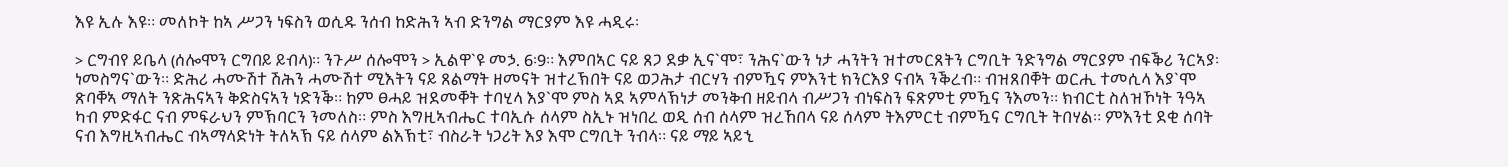እዩ ኢሉ እዩ። መለኮት ከኣ ሥጋን ነፍስን ወሲዱ ንሰብ ከድሕን ኣብ ድንግል ማርያም እዩ ሓዲሩ፡

> ርግብየ ይቤላ (ሰሎሞን ርግበይ ይብላ)። ንጉሥ ሰሎሞን > ኢልዋ`ዩ መኃ. 6፡9። እምበኣር ናይ ጸጋ ደቃ ኢና`ሞ፣ ንሕና`ውን ነታ ሓንትን ዝተመርጸትን ርግቢት ንድንግል ማርያም ብፍቕሪ ንርኣያ፡ ነመስግና`ውን። ድሕሪ ሓሙሽተ ሽሕን ሓሙሽተ ሚእትን ናይ ጸልማት ዘመናት ዝተረኽበት ናይ ወጋሕታ ብርሃን ብምዃና ምእንቲ ክንርእያ ናብኣ ንቕረብ። ብዝጸበቐት ወርሒ ተመሲላ እያ`ሞ ጽባቐኣ ማለት ንጽሕናኣን ቅድስናኣን ነድንቕ። ከም ፀሓይ ዝደመቐት ተባሂላ እያ`ሞ ምስ ኣደ ኣምላኽነታ መንቅብ ዘይብላ ብሥጋን ብነፍስን ፍጽምቲ ምዃና ንእመን። ክብርቲ ስለዝኾነት ንዓኣ ካብ ምድፋር ናብ ምፍራህን ምኽባርን ንመለስ። ምስ እግዚኣብሔር ተባኢሱ ሰላም ስኢኑ ዝነበረ ወዲ ሰብ ሰላም ዝረኸበላ ናይ ሰላም ትእምርቲ ብምዃና ርግቢት ትበሃል። ምእንቲ ደቂ ሰባት ናብ እግዚኣብሔር ብኣማላድነት ትለኣኽ ናይ ሰላም ልእኽቲ፣ ብስራት ነጋሪት እያ እሞ ርግቢት ንብላ። ናይ ማይ ኣይኂ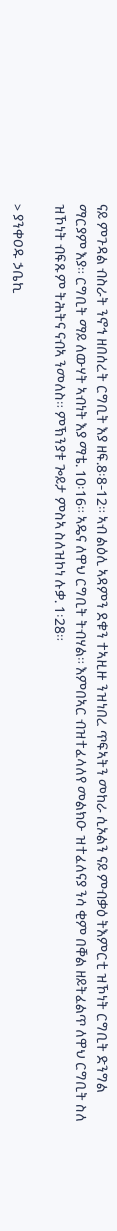ናይ ምጉዳል ብስራት ንኖኅ ዘበሰረት ርግቢት እያ ዘፍ.8፡8-12። ኣብ ልዕሊ ኣዳምን ደቁን ተኣዚዙ ንዝነበረ ጥፍኣትን መከራ ሲኦልን ናይ ምብቃዕ ትእምርቲ ዝኾነት ርግቢት ድንግል ማርያም እያ። ርግቢት ማይ ለውሃት ኣብነት እያ ማቴ. 10፡16። ኣዴና ለዋህ ርግቢት ትብሃል። እምበኣር ብዝተፈላለየ መልክዑ ዝተፈለናያ ንሳ ቂም በቐል ዘይትፈልጥ ለዋህ ርግቢት ስለ ዝኾነት ብፍጹም ትሕትና ናብኣ ንመለስ። ምኽንያቱ ጐይታ ምስኣ ስለዝኮነ ሉቃ. 1፡28።

> ያንቀዐዱ ኃቤኪ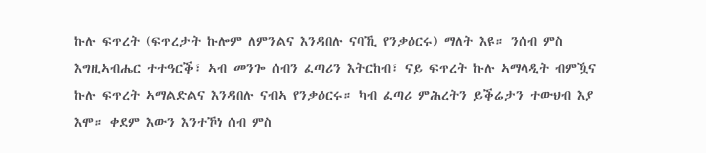ኩሉ ፍጥረት (ፍጥረታት ኩሎም ለምንልና እንዳበሉ ናባኺ የንቃዕርሩ) ማለት እዩ። ንሰብ ምስ እግዚኣብሔር ተተዓርቕ፣ ኣብ መንጐ ሰብን ፈጣሪን እትርከብ፣ ናይ ፍጥረት ኩሉ ኣማላዲት ብምዃና ኩሉ ፍጥረት ኣማልድልና እንዳበሉ ናብኣ የንቃዕርሩ። ካብ ፈጣሪ ምሕረትን ይቕሬታን ተውህብ እያ እሞ። ቀደም እውን እንተኾነ ሰብ ምስ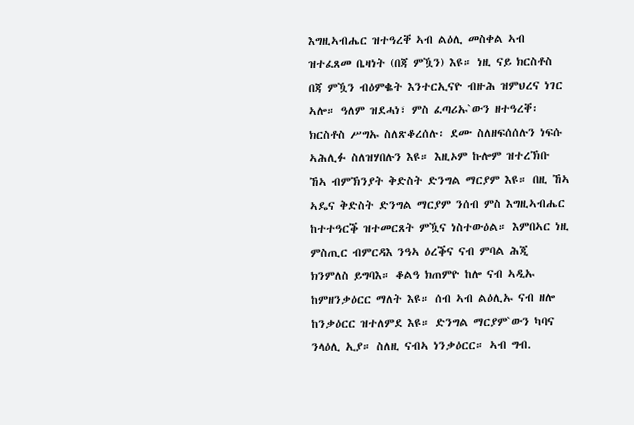እግዚኣብሔር ዝተዓረቐ ኣብ ልዕሊ መስቀል ኣብ ዝተፈጸመ ቤዛነት (በጃ ምዃን) እዩ። ነዚ ናይ ክርስቶስ በጃ ምዃን ብዕምቈት እንተርኢናዮ ብዙሕ ዝምህረና ነገር ኣሎ። ዓለም ዝደሓነ፣ ምስ ፈጣሪኡ`ውን ዘተዓረቐ፡ ክርስቶስ ሥግኡ ስለጽቆረሰሉ፡ ደሙ ስለዘፍሰሰሉን ነፍሱ ኣሕሊፉ ስለዝሃበሉን እዩ። እዚኦም ኩሎም ዝተረኽቡ ኸኣ ብምኽንያት ቅድስት ድንግል ማርያም እዩ። በዚ ኸኣ ኣዴና ቅድስት ድንግል ማርያም ንሰብ ምስ እግዚኣብሔር ከተተዓርቕ ዝተመርጸት ምዃና ነስተውዕል። እምበኣር ነዚ ምስጢር ብምርዳእ ንዓኣ ዕረቕና ናብ ምባል ሕጂ ክንምለስ ይግባእ። ቆልዓ ክጠምዮ ከሎ ናብ ኣዲኡ ከምዘንቃዕርር ማለት እዩ። ሰብ ኣብ ልዕሊኡ ናብ ዘሎ ከንቃዕርር ዝተለምደ እዩ። ድንግል ማርያም`ውን ካባና ንላዕሊ ኢያ። ስለዚ ናብኣ ነንቃዕርር። ኣብ ግብ.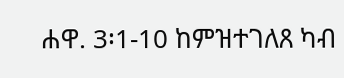ሐዋ. 3፡1-10 ከምዝተገለጸ ካብ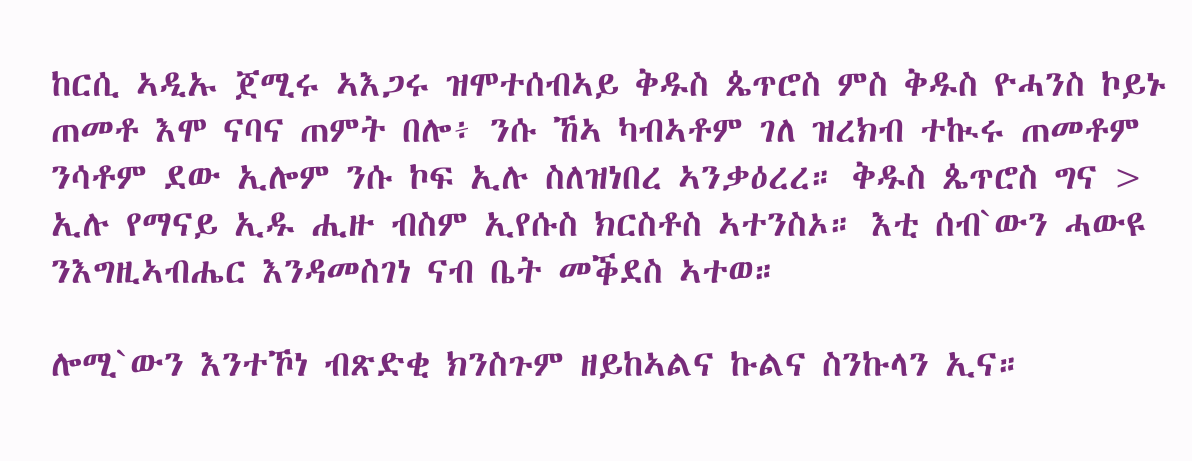ከርሲ ኣዲኡ ጀሚሩ ኣእጋሩ ዝሞተሰብኣይ ቅዱስ ጴጥሮስ ምስ ቅዱስ ዮሓንስ ኮይኑ ጠመቶ እሞ ናባና ጠምት በሎ፥ ንሱ ኸኣ ካብኣቶም ገለ ዝረክብ ተኲሩ ጠመቶም ንሳቶም ደው ኢሎም ንሱ ኮፍ ኢሉ ስለዝነበረ ኣንቃዕረረ። ቅዱስ ጴጥሮስ ግና > ኢሉ የማናይ ኢዱ ሒዙ ብስም ኢየሱስ ክርስቶስ ኣተንስኦ። እቲ ሰብ`ውን ሓውዩ ንእግዚኣብሔር እንዳመስገነ ናብ ቤት መቕደስ ኣተወ።

ሎሚ`ውን እንተኾነ ብጽድቂ ክንስጉም ዘይከኣልና ኩልና ስንኩላን ኢና።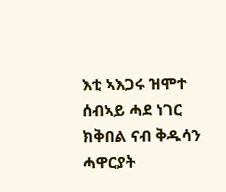እቲ ኣእጋሩ ዝሞተ ሰብኣይ ሓደ ነገር ክቅበል ናብ ቅዱሳን ሓዋርያት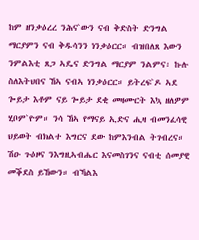ከም ዘንቃዕረረ ንሕና`ውን ናብ ቅድስት ድንግል ማርያምን ናብ ቅዱሳንን ነንቃዕርር። ብዝበለጸ እውን ንምልእቲ ጸጋ ኣዴና ድንግል ማርያም ንልምና፡ ኩሉ ስለእትህበና ኸኣ ናብኣ ነንቃዕርር። ይትረፍ`ዶ ኣደ ጐይታ እቶም ናይ ጐይታ ደቂ መዛሙርት እኳ ዘለዎም ሂቦም`ዮም። ንሳ ኸኣ የማናይ ኢድና ሒዛ ብመንፈሳዊ ህይወት ብክልተ እግርና ደው ከምእንብል ትገብረና። ሽዑ ጉዕዞና ንእግዚኣብሔር እናመስገንና ናብቲ ሰመያዊ መቕደስ ይኸውን። ብኻልእ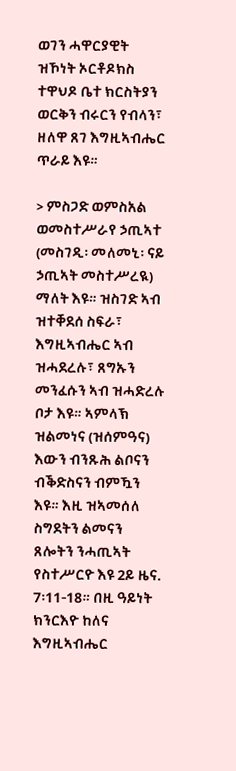ወገን ሓዋርያዊት ዝኾነት ኦርቶዶክስ ተዋህዶ ቤተ ክርስትያን ወርቅን ብሩርን የብላን፣ ዘለዋ ጸገ እግዚኣብሔር ጥራይ እዩ።

> ምስጋድ ወምስአል ወመስተሥራየ ኃጢኣተ (መስገዲ፡ መለመኒ፡ ናይ ኃጢኣት መስተሥረዪ) ማለት እዩ። ዝስገድ ኣብ ዝተቐደሰ ስፍራ፣ እግዚኣብሔር ኣብ ዝሓደረሉ፣ ጸግኡን መንፈሱን ኣብ ዝሓድረሉ ቦታ እዩ። ኣምላኽ ዝልመነና (ዝሰምዓና) እውን ብንጹሕ ልቦናን ብቕድስናን ብምዃን እዩ። እዚ ዝኣመሰለ ስግደትን ልመናን ጸሎትን ንሓጢኣት የስተሥርዮ እዩ 2ይ ዜና. 7፡11-18። በዚ ዓይነት ክንርእዮ ከለና እግዚኣብሔር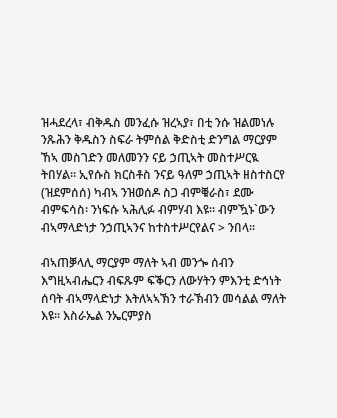ዝሓደረላ፣ ብቅዱስ መንፈሱ ዝረኣያ፣ በቲ ንሱ ዝልመነሉ ንጹሕን ቅዱስን ስፍራ ትምሰል ቅድስቲ ድንግል ማርያም ኸኣ መስገድን መለመንን ናይ ኃጢኣት መስተሥርዪ ትበሃል። ኢየሱስ ክርስቶስ ንናይ ዓለም ኃጢኣት ዘስተስርየ (ዝደምሰሰ) ካብኣ ንዝወሰዶ ስጋ ብምቑራስ፣ ደሙ ብምፍሳስ፡ ንነፍሱ ኣሕሊፉ ብምሃብ እዩ። ብምዃኑ`ውን ብኣማላድነታ ንኃጢኣንና ከተስተሥርየልና > ንበላ።

ብኣጠቓላሊ ማርያም ማለት ኣብ መንጐ ሰብን እግዚኣብሔርን ብፍጹም ፍቕርን ለውሃትን ምእንቲ ድኅነት ሰባት ብኣማላድነታ እትለኣኣኽን ተራኽብን መሳልል ማለት እዩ። እስራኤል ንኤርምያስ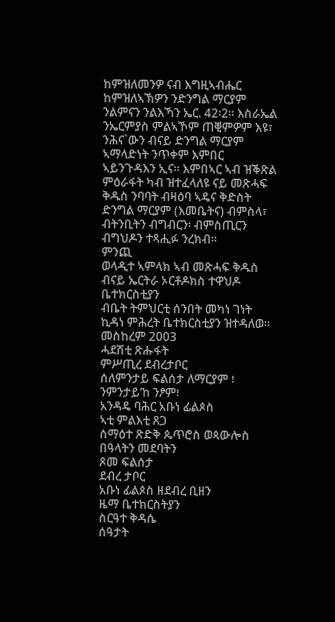ከምዝለመንዎ ናብ እግዚኣብሔር ከምዝለኣኽዎን ንድንግል ማርያም ንልምናን ንልእኻን ኤር. 42፡2። እስራኤል ንኤርምያስ ምልኣኾም ጠቒምዎም እዩ፣ ንሕና`ውን ብናይ ድንግል ማርያም ኣማላድነት ንጥቀም እምበር ኣይንጉዳእን ኢና። እምበኣር ኣብ ዝቕጽል ምዕራፋት ካብ ዝተፈላለዩ ናይ መጽሓፍ ቅዱስ ንባባት ብዛዕባ ኣዴና ቅድስት ድንግል ማርያም (እመቤትና) ብምስላ፣ ብትንቢትን ብግብርን፡ ብምስጢርን ብግህዶን ተጻሒፉ ንረክብ።
ምንጪ
ወላዲተ ኣምላክ ኣብ መጽሓፍ ቅዱስ
ብናይ ኤርትራ ኦርቶዶክስ ተዋህዶ ቤተክርስቲያን
ብቤት ትምህርቲ ሰንበት መካነ ገነት ኪዳነ ምሕረት ቤተክርስቲያን ዝተዳለወ።
መስከረም 2003
ሓደሽቲ ጽሑፋት
ምሥጢረ ደብረታቦር
ሰለምንታይ ፍልሰታ ለማርያም ፧ ንምንታይ’ከ ንፆም፧
አንዳዴ ባሕር አቡነ ፊልጶስ
ኣቲ ምልእቲ ጸጋ
ሰማዕተ ጽድቅ ጴጥሮስ ወጳውሎስ
በዓላትን መደባትን
ጾመ ፍልሰታ
ደብረ ታቦር
አቡነ ፊልጶስ ዘደብረ ቢዘን
ዜማ ቤተክርስትያን
ስርዓተ ቅዳሴ
ሰዓታት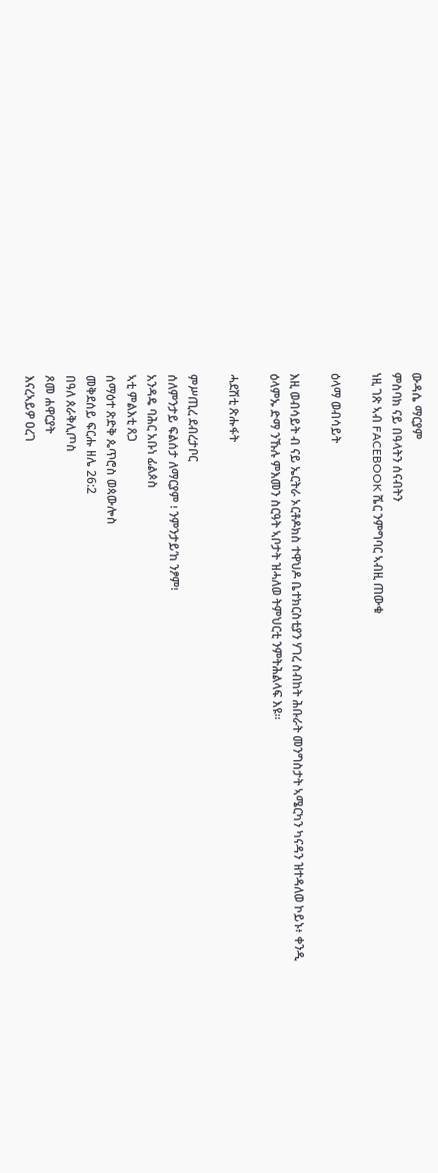ውዳሴ ማርያም
ምስባክ ናይ በዓላትን ሰናብትን
ነዚ ገጽ ኣብ FACEBOOK ሼር ንምግባር ኣብዚ ጠውቁ

ዕላማ ወብሳይት

እዚ ወብሳይት ብ ናይ ኤርትራ ኦርቶዶክስ ተዋህዶ ቤተክርስቲያን ሃገረ ስብከት ሕቡራት መንግስታት ኣሜርካን ካናዳን ዝተዳለወ ኮይኑ፥ ቀንዲ ዕላምኡ ድማ ንኹሉ ምእመን ስርዓት ኣቦታት ዝሓለወ ትምህርቲ ንምትሕልላፍ እዩ።

ሓደሽቲ ጽሑፋት

ምሥጢረ ደብረታቦር
ሰለምንታይ ፍልሰታ ለማርያም ፧ ንምንታይ’ከ ንፆም፧
አንዳዴ ባሕር አቡነ ፊልጶስ
ኣቲ ምልእቲ ጸጋ
ሰማዕተ ጽድቅ ጴጥሮስ ወጳውሎስ
መቅደሰይ ፍርሑ ዘሌ 26:2
በዓለ ጰራቅሊጦስ
ጾመ ሐዋርያት
እናረኣይዎ ዐረገ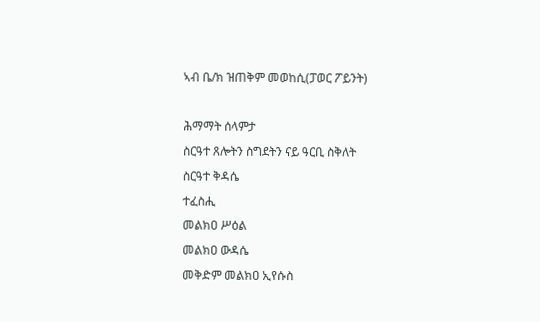ኣብ ቤ/ክ ዝጠቅም መወከሲ(ፓወር ፖይንት)

ሕማማት ሰላምታ
ስርዓተ ጸሎትን ስግደትን ናይ ዓርቢ ስቅለት
ስርዓተ ቅዳሴ
ተፈስሒ
መልክዐ ሥዕል
መልክዐ ውዳሴ
መቅድም መልክዐ ኢየሱስ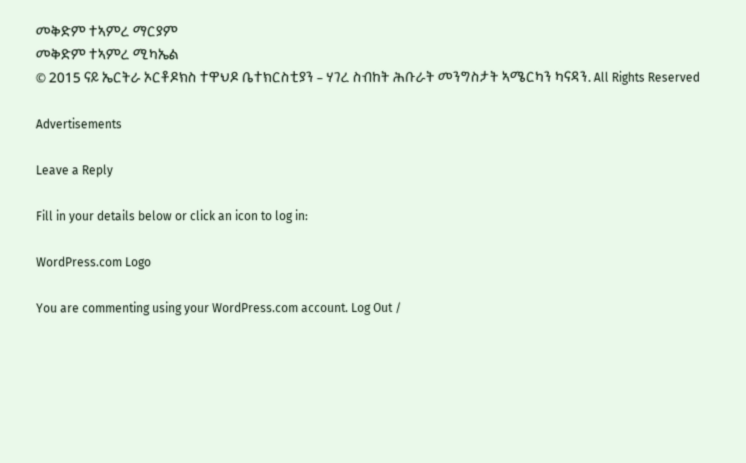መቅድም ተኣምረ ማርያም
መቅድም ተኣምረ ሚካኤል
© 2015 ናይ ኤርትራ ኦርቶዶክስ ተዋህዶ ቤተክርስቲያን – ሃገረ ስብከት ሕቡራት መንግስታት ኣሜርካን ካናዳን. All Rights Reserved

Advertisements

Leave a Reply

Fill in your details below or click an icon to log in:

WordPress.com Logo

You are commenting using your WordPress.com account. Log Out /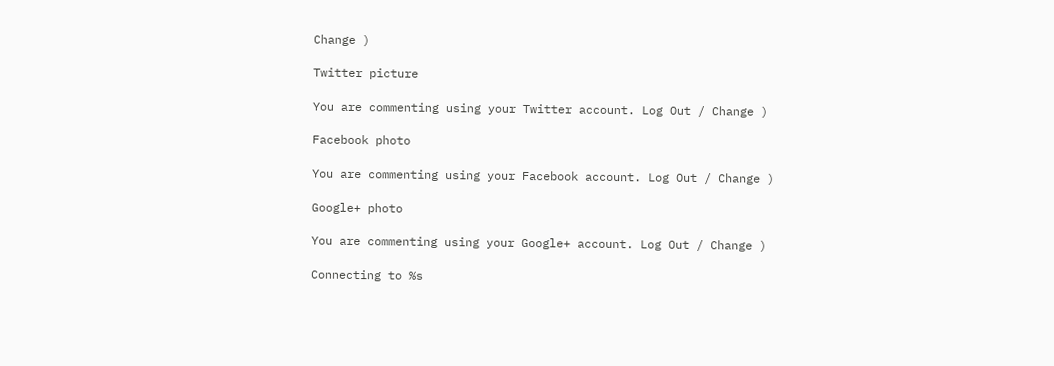Change )

Twitter picture

You are commenting using your Twitter account. Log Out / Change )

Facebook photo

You are commenting using your Facebook account. Log Out / Change )

Google+ photo

You are commenting using your Google+ account. Log Out / Change )

Connecting to %s